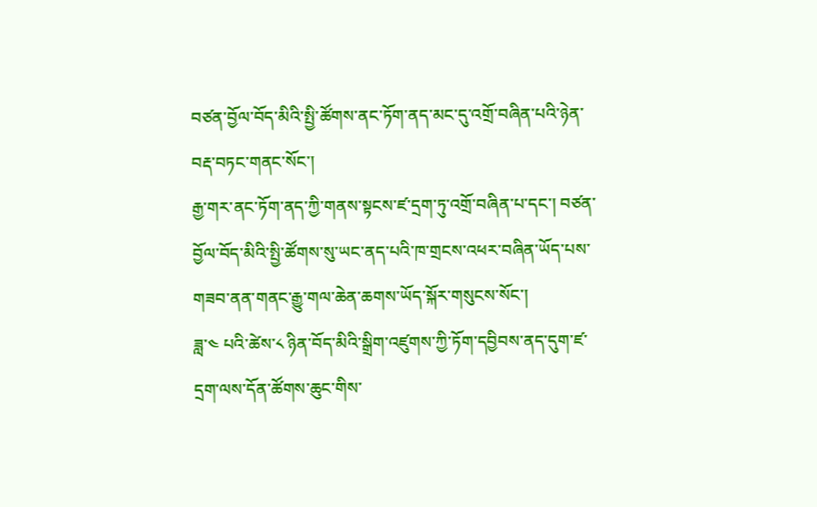བཙན་བྱོལ་བོད་མིའི་སྤྱི་ཚོགས་ནང་ཏོག་ནད་མང་དུ་འགྲོ་བཞིན་པའི་ཉེན་བརྡ་བཏང་གནང་སོང་།
རྒྱ་གར་ནང་ཏོག་ནད་ཀྱི་གནས་སྟངས་ཛ་དྲག་ཏུ་འགྲོ་བཞིན་པ་དང་། བཙན་བྱོལ་བོད་མིའི་སྤྱི་ཚོགས་སུ་ཡང་ནད་པའི་ཁ་གྲངས་འཕར་བཞིན་ཡོད་པས་གཟབ་ནན་གནང་རྒྱུ་གལ་ཆེན་ཆགས་ཡོད་སྐོར་གསུངས་སོང་།
ཟླ་༤ པའི་ཚེས་༨ ཉིན་བོད་མིའི་སྒྲིག་འཛུགས་ཀྱི་ཏོག་དབྱིབས་ནད་དུག་ཛ་དྲག་ལས་དོན་ཚོགས་ཆུང་གིས་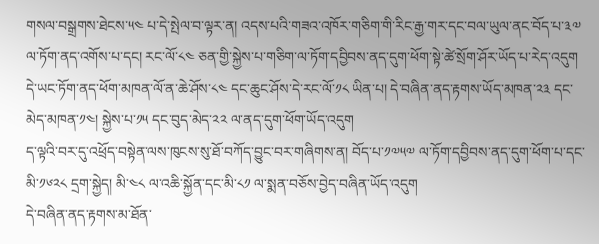གསལ་བསྒྲགས་ཐེངས་༥༤ པ་དེ་སྤེལ་བ་ལྟར་ན། འདས་པའི་གཟའ་འཁོར་གཅིག་གི་རིང་རྒྱ་གར་དང་བལ་ཡུལ་ནང་བོད་པ་༣༧ ལ་ཏོག་ནད་འགོས་པ་དང། རང་ལོ་༨༤ ཅན་གྱི་སྐྱེས་པ་གཅིག་ལ་ཏོག་དབྱིབས་ནད་དུག་ཕོག་སྟེ་ཚེ་སྲོག་ཤོར་ཡོད་པ་རེད་འདུག དེ་ཡང་ཏོག་ནད་ཕོག་མཁན་ལོ་ན་ཆེ་ཤོས་༨༤ དང་ཆུང་ཤོས་དེ་རང་ལོ་༡༨ ཡིན་པ། དེ་བཞིན་ནད་རྟགས་ཡོད་མཁན་༢༣ དང་མེད་མཁན་༡༤། སྐྱེས་པ་༡༥ དང་བུད་མེད་༢༢ ལ་ནད་དུག་ཕོག་ཡོད་འདུག
ད་ལྟའི་བར་དུ་འཕྲོད་བསྟེན་ལས་ཁུངས་སུ་ཐོ་བཀོད་བྱུང་བར་གཞིགས་ན། བོད་པ་༡༧༥༧ ལ་ཏོག་དབྱིབས་ནད་དུག་ཕོག་པ་དང་མི་༡༦༢༨ དྲག་སྐྱེད། མི་༤༨ ལ་འཆི་སྐྱོན་དང་མི་༨༡ ལ་སྨན་བཅོས་བྱེད་བཞིན་ཡོད་འདུག
དེ་བཞིན་ནད་རྟགས་མ་ཐོན་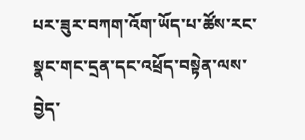པར་ཟུར་བཀག་འོག་ཡོད་པ་ཚོས་རང་སྣང་གང་དྲན་དང་འཕྲོད་བསྟེན་ལས་བྱེད་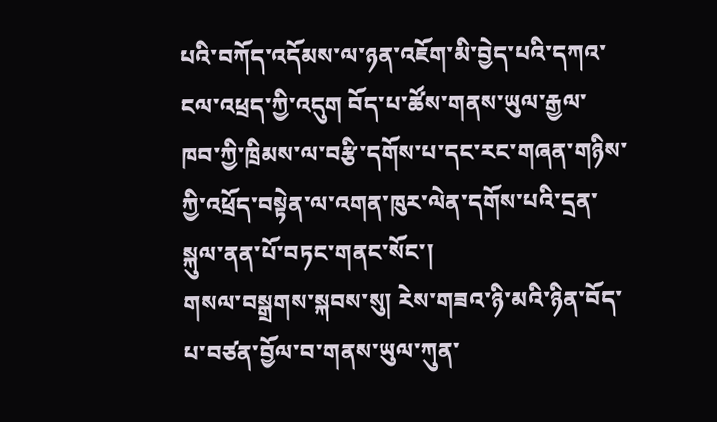པའི་བཀོད་འདོམས་ལ་ཉན་འཇོག་མི་བྱེད་པའི་དཀའ་ངལ་འཕྲད་ཀྱི་འདུག བོད་པ་ཚོས་གནས་ཡུལ་རྒྱལ་ཁབ་ཀྱི་ཁྲིམས་ལ་བརྩི་དགོས་པ་དང་རང་གཞན་གཉིས་ཀྱི་འཕྲོད་བསྟེན་ལ་འགན་ཁུར་ལེན་དགོས་པའི་དྲན་སྐུལ་ནན་པོ་བཏང་གནང་སོང་།
གསལ་བསྒྲགས་སྐབས་སུ། རེས་གཟའ་ཉི་མའི་ཉིན་བོད་པ་བཙན་བྱོལ་བ་གནས་ཡུལ་ཀུན་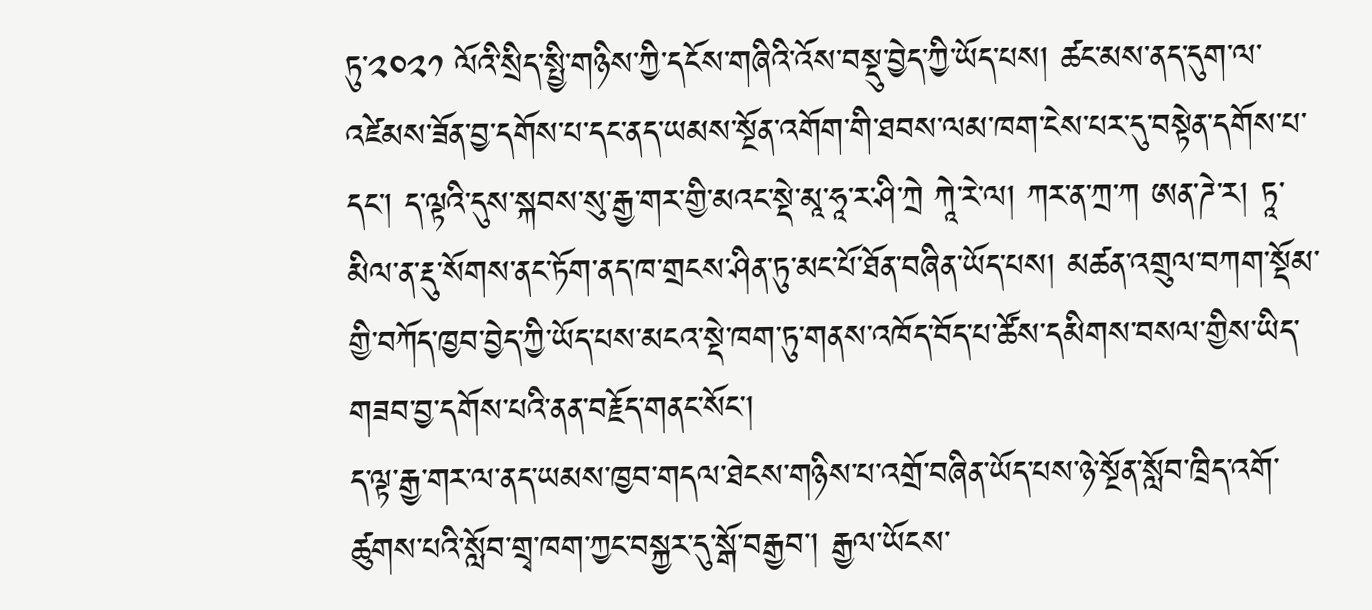ཏུ་༢༠༢༡ ལོའི་སྲིད་སྤྱི་གཉིས་ཀྱི་དངོས་གཞིའི་འོས་བསྡུ་བྱེད་ཀྱི་ཡོད་པས། ཚང་མས་ནད་དུག་ལ་འཛེམས་ཟོན་བྱ་དགོས་པ་དང་ནད་ཡམས་སྔོན་འགོག་གི་ཐབས་ལམ་ཁག་ངེས་པར་དུ་བསྟེན་དགོས་པ་དང་། ད་ལྟའི་དུས་སྐབས་སུ་རྒྱ་གར་གྱི་མའང་སྡེ་མཱ་ཧཱ་ར་ཤི་ཀྲེ ཀཱེ་རེ་ལ། ཀར་ན་ཀྲ་ཀ ཨན་ཌེ་ར། ཏཱ་མིལ་ན་རྡུ་སོགས་ནང་ཏོག་ནད་ཁ་གྲངས་ཤིན་ཏུ་མང་པོ་ཐོན་བཞིན་ཡོད་པས། མཚན་འགྲུལ་བཀག་སྡོམ་གྱི་བཀོད་ཁྱབ་བྱེད་ཀྱི་ཡོད་པས་མངའ་སྡེ་ཁག་ཏུ་གནས་འཁོད་བོད་པ་ཚོས་དམིགས་བསལ་གྱིས་ཡིད་གཟབ་བྱ་དགོས་པའི་ནན་བརྗོད་གནང་སོང་།
ད་ལྟ་རྒྱ་གར་ལ་ནད་ཡམས་ཁྱབ་གདལ་ཐེངས་གཉིས་པ་འགྲོ་བཞིན་ཡོད་པས་ཉེ་སྔོན་སློབ་ཁྲིད་འགོ་ཚུགས་པའི་སློབ་གྲྭ་ཁག་ཀྱང་བསྐྱར་དུ་སྒོ་བརྒྱབ་། རྒྱལ་ཡོངས་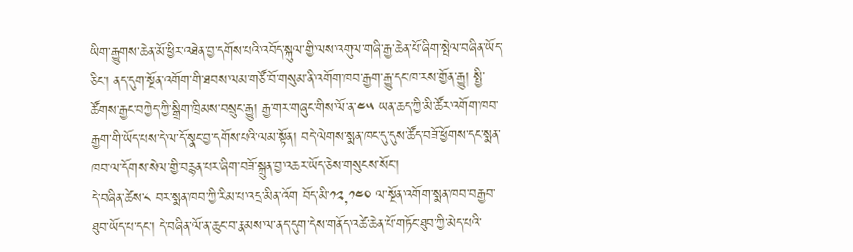ཡིག་རྒྱུགས་ཆེན་མོ་ཕྱིར་འཐེན་བྱ་དགོས་པའི་འབོད་སྐུལ་གྱི་ལས་འགུལ་གཞི་རྒྱ་ཆེན་པོ་ཞིག་སྤེལ་བཞིན་ཡོད་ཅིང་། ནད་དུག་སྔོན་འགོག་གི་ཐབས་ལམ་གཙོ་བོ་གསུམ་ནི་འགོག་ཁབ་རྒྱག་རྒྱུ་དང་ཁ་རས་གྱོན་རྒྱུ། སྤྱི་ཚོགས་རྒྱང་བཀྱེད་ཀྱི་སྒྲིག་ཁྲིམས་བསྲུང་རྒྱུ། རྒྱ་གར་གཞུང་གིས་ལོ་ན་༤༥ ཡན་ཆད་ཀྱི་མི་ཚོར་འགོག་ཁབ་རྒྱག་གི་ཡོད་པས་དེ་ལ་དོ་སྣང་བྱ་དགོས་པའི་ལམ་སྟོན། བདེ་ལེགས་སྨན་ཁང་དུ་དུས་ཚོད་བཟོ་ཕྱོགས་དང་སྨན་ཁབ་ལ་དོགས་སེལ་གྱི་བརྙན་པར་ཞིག་བཟོ་སྐྲུན་བྱ་འཆར་ཡོད་ཅེས་གསུངས་སོང་།
དེ་བཞིན་ཚེས་༨ བར་སྨན་ཁབ་ཀྱི་རིམ་པ་འདྲ་མིན་འོག བོད་མི་༡༢,༡༤༠ ལ་སྔོན་འགོག་སྨན་ཁབ་བརྒྱབ་ཐུབ་ཡོད་པ་དང་། དེ་བཞིན་ལོ་ན་ཆུང་བ་རྣམས་ལ་ནད་དུག་དེས་གནོད་འཚེ་ཆེན་པོ་གཏོང་ཐུབ་ཀྱི་མེད་པའི་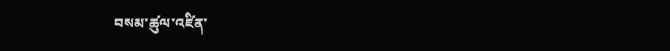བསམ་ཚུལ་འཛིན་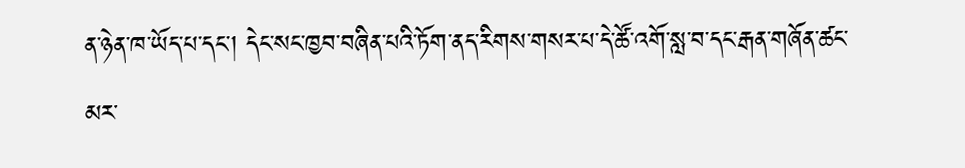ན་ཉེན་ཁ་ཡོད་པ་དང་། དེང་སང་ཁྱབ་བཞིན་པའི་ཏོག་ནད་རིགས་གསར་པ་དེ་ཚོ་འགོ་སླ་བ་དང་རྒན་གཞོན་ཚང་མར་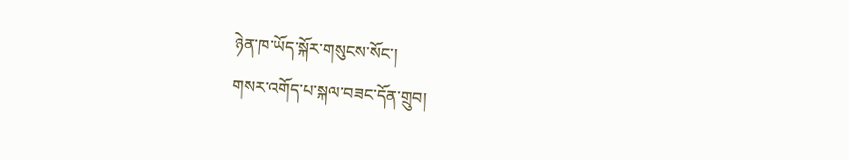ཉེན་ཁ་ཡོད་སྐོར་གསུངས་སོང་།
གསར་འགོད་པ་སྐལ་བཟང་དོན་གྲུབ།